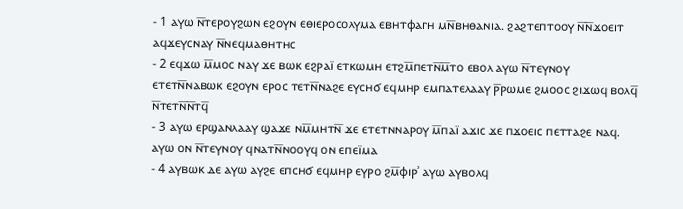- 1 ⲁⲩⲱ ⲛ̅ⲧⲉⲣⲟⲩϩⲱⲛ ⲉϩⲟⲩⲛ ⲉⲑⲓⲉⲣⲟⲥⲟⲗⲩⲙⲁ ⲉⲃⲏⲧⲫⲁⲅⲏ ⲙⲛ̅ⲃⲏⲑⲁⲛⲓⲁ. ϩⲁϩⲧⲉⲡⲧⲟⲟⲩ ⲛ̅ⲛ̅ϫⲟⲉⲓⲧ ⲁϥϫⲉⲩⲥⲛⲁⲩ ⲛ̅ⲛⲉϥⲙⲁⲑⲏⲧⲏⲥ
- 2 ⲉϥϫⲱ ⲙ̅ⲙⲟⲥ ⲛⲁⲩ ϫⲉ ⲃⲱⲕ ⲉϩⲣⲁⲓ̈ ⲉⲧⲕⲱⲙⲏ ⲉⲧϩⲙ̅ⲡⲉⲧⲛ̅ⲙ̅ⲧⲟ ⲉⲃⲟⲗ ⲁⲩⲱ ⲛ̅ⲧⲉⲩⲛⲟⲩ ⲉⲧⲉⲧⲛ̅ⲛⲁⲃⲱⲕ ⲉϩⲟⲩⲛ ⲉⲣⲟⲥ ⲧⲉⲧⲛ̅ⲛⲁϩⲉ ⲉⲩⲥⲏϭ ⲉϥⲙⲏⲣ ⲉⲙⲡⲁⲧⲉⲗⲁⲁⲩ ⲣ̅ⲣⲱⲙⲉ ϩⲙⲟⲟⲥ ϩⲓϫⲱϥ ⲃⲟⲗϥ̅ ⲛ̅ⲧⲉⲧⲛ̅ⲛ̅ⲧϥ̅
- 3 ⲁⲩⲱ ⲉⲣϣⲁⲛⲗⲁⲁⲩ ϣⲁϫⲉ ⲛⲙ̅ⲙⲏⲧⲛ̅ ϫⲉ ⲉⲧⲉⲧⲛⲛⲁⲣⲟⲩ ⲙ̅ⲡⲁⲓ̈ ⲁϫⲓⲥ ϫⲉ ⲡϫⲟⲉⲓⲥ ⲡⲉⲧⲧⲁϩⲉ ⲛⲁϥ. ⲁⲩⲱ ⲟⲛ ⲛ̅ⲧⲉⲩⲛⲟⲩ ϥⲛⲁⲧⲛ̅ⲛⲟⲟⲩϥ ⲟⲛ ⲉⲡⲉⲓ̈ⲙⲁ
- 4 ⲁⲩⲃⲱⲕ ⲇⲉ ⲁⲩⲱ ⲁⲩϩⲉ ⲉⲡⲥⲏϭ ⲉϥⲙⲏⲣ ⲉⲩⲣⲟ ϩⲙ̅ⲫⲓⲣʾ ⲁⲩⲱ ⲁⲩⲃⲟⲗϥ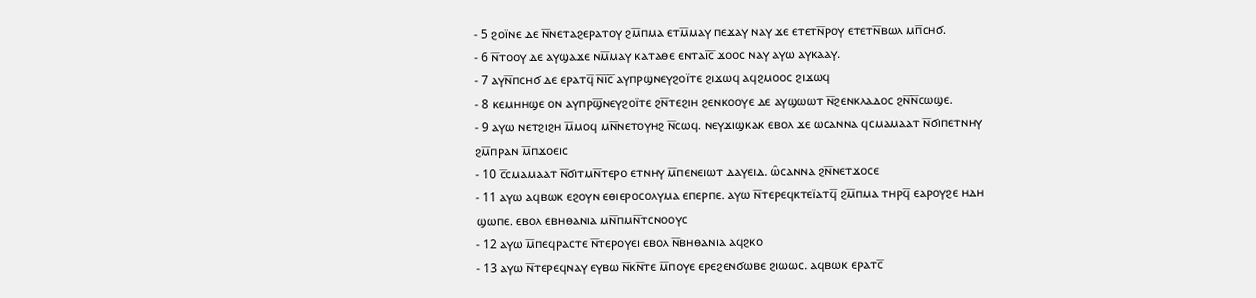- 5 ϩⲟⲓ̈ⲛⲉ ⲇⲉ ⲛ̅ⲛⲉⲧⲁϩⲉⲣⲁⲧⲟⲩ ϩⲙ̅ⲡⲙⲁ ⲉⲧⲙ̅ⲙⲁⲩ ⲡⲉϫⲁⲩ ⲛⲁⲩ ϫⲉ ⲉⲧⲉⲧⲛ̅ⲣⲟⲩ ⲉⲧⲉⲧⲛ̅ⲃⲱⲗ ⲙⲡ̅ⲥⲏϭ.
- 6 ⲛ̅ⲧⲟⲟⲩ ⲇⲉ ⲁⲩϣⲁϫⲉ ⲛⲙ̅ⲙⲁⲩ ⲕⲁⲧⲁⲑⲉ ⲉⲛⲧⲁⲓ̅ⲥ̅ ϫⲟⲟⲥ ⲛⲁⲩ ⲁⲩⲱ ⲁⲩⲕⲁⲁⲩ.
- 7 ⲁⲩⲛ̅ⲡⲥⲏϭ ⲇⲉ ⲉⲣⲁⲧϥ̅ ⲛ̅ⲓ̅ⲥ̅ ⲁⲩⲡⲣϣⲛⲉⲩϩⲟⲓ̈ⲧⲉ ϩⲓϫⲱϥ ⲁϥϩⲙⲟⲟⲥ ϩⲓϫⲱϥ
- 8 ⲕⲉⲙⲏⲏϣⲉ ⲟⲛ ⲁⲩⲡⲣϣ̅ⲛⲉⲩϩⲟⲓ̈ⲧⲉ ϩⲛ̅ⲧⲉϩⲓⲏ ϩⲉⲛⲕⲟⲟⲩⲉ ⲇⲉ ⲁⲩϣⲱⲱⲧ ⲛ̅ϩⲉⲛⲕⲗⲁⲇⲟⲥ ϩⲛ̅ⲛ̅ⲥⲱϣⲉ.
- 9 ⲁⲩⲱ ⲛⲉⲧϩⲓϩⲏ ⲙ̅ⲙⲟϥ ⲙⲛ̅ⲛⲉⲧⲟⲩⲏϩ ⲛ̅ⲥⲱϥ. ⲛⲉⲩϫⲓϣⲕⲁⲕ ⲉⲃⲟⲗ ϫⲉ ⲱⲥⲁⲛⲛⲁ ϥⲥⲙⲁⲙⲁⲁⲧ ⲛ̅ϭⲓⲡⲉⲧⲛⲏⲩ ϩⲙ̅ⲡⲣⲁⲛ ⲙ̅ⲡϫⲟⲉⲓⲥ
- 10 ⲥ̅ⲥⲙⲁⲙⲁⲁⲧ ⲛ̅ϭⲓⲧⲙⲛ̅ⲧⲉⲣⲟ ⲉⲧⲛⲏⲩ ⲙ̅ⲡⲉⲛⲉⲓⲱⲧ ⲇⲁⲩⲉⲓⲇ. ⲱ̑ⲥⲁⲛⲛⲁ ϩⲛ̅ⲛⲉⲧϫⲟⲥⲉ
- 11 ⲁⲩⲱ ⲁϥⲃⲱⲕ ⲉϩⲟⲩⲛ ⲉⲑⲓⲉⲣⲟⲥⲟⲗⲩⲙⲁ ⲉⲡⲉⲣⲡⲉ. ⲁⲩⲱ ⲛ̅ⲧⲉⲣⲉϥⲕⲧⲉⲓ̈ⲁⲧϥ̅ ϩⲙ̅ⲡⲙⲁ ⲧⲏⲣϥ̅ ⲉⲁⲣⲟⲩϩⲉ ⲏⲇⲏ ϣⲱⲡⲉ. ⲉⲃⲟⲗ ⲉⲃⲏⲑⲁⲛⲓⲁ ⲙⲛ̅ⲡⲙⲛ̅ⲧⲥⲛⲟⲟⲩⲥ
- 12 ⲁⲩⲱ ⲙ̅ⲡⲉϥⲣⲁⲥⲧⲉ ⲛ̅ⲧⲉⲣⲟⲩⲉⲓ ⲉⲃⲟⲗ ⲛ̅ⲃⲏⲑⲁⲛⲓⲁ ⲁϥϩⲕⲟ
- 13 ⲁⲩⲱ ⲛ̅ⲧⲉⲣⲉϥⲛⲁⲩ ⲉⲩⲃⲱ ⲛ̅ⲕⲛ̅ⲧⲉ ⲙ̅ⲡⲟⲩⲉ ⲉⲣⲉϩⲉⲛϭⲱⲃⲉ ϩⲓⲱⲱⲥ. ⲁϥⲃⲱⲕ ⲉⲣⲁⲧⲥ̅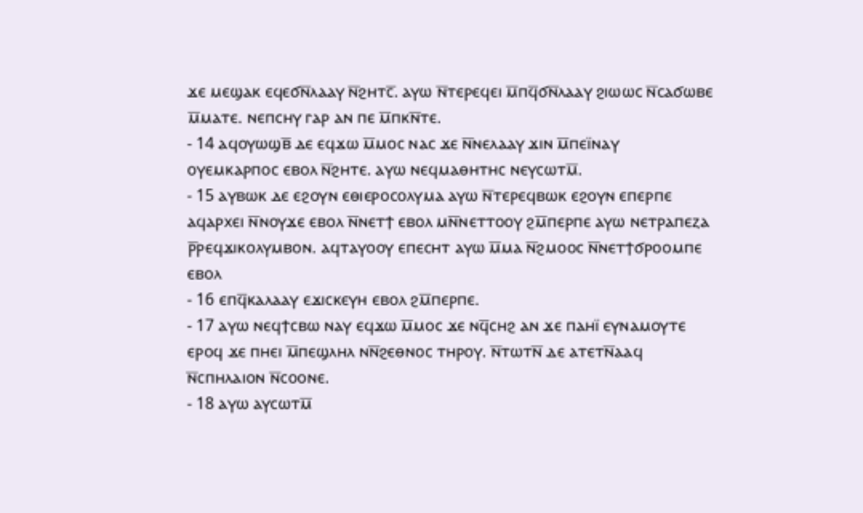ϫⲉ ⲙⲉϣⲁⲕ ⲉϥⲉϭⲛ̅ⲗⲁⲁⲩ ⲛ̅ϩⲏⲧⲥ̅. ⲁⲩⲱ ⲛ̅ⲧⲉⲣⲉϥⲉⲓ ⲙ̅ⲡϥ̅ϭⲛ̅ⲗⲁⲁⲩ ϩⲓⲱⲱⲥ ⲛ̅ⲥⲁϭⲱⲃⲉ ⲙ̅ⲙⲁⲧⲉ. ⲛⲉⲡⲥⲏⲩ ⲅⲁⲣ ⲁⲛ ⲡⲉ ⲙ̅ⲡⲕⲛ̅ⲧⲉ.
- 14 ⲁϥⲟⲩⲱϣⲃ̅ ⲇⲉ ⲉϥϫⲱ ⲙ̅ⲙⲟⲥ ⲛⲁⲥ ϫⲉ ⲛ̅ⲛⲉⲗⲁⲁⲩ ϫⲓⲛ ⲙ̅ⲡⲉⲓ̈ⲛⲁⲩ ⲟⲩⲉⲙⲕⲁⲣⲡⲟⲥ ⲉⲃⲟⲗ ⲛ̅ϩⲏⲧⲉ. ⲁⲩⲱ ⲛⲉϥⲙⲁⲑⲏⲧⲏⲥ ⲛⲉⲩⲥⲱⲧⲙ̅.
- 15 ⲁⲩⲃⲱⲕ ⲇⲉ ⲉϩⲟⲩⲛ ⲉⲑⲓⲉⲣⲟⲥⲟⲗⲩⲙⲁ ⲁⲩⲱ ⲛ̅ⲧⲉⲣⲉϥⲃⲱⲕ ⲉϩⲟⲩⲛ ⲉⲡⲉⲣⲡⲉ ⲁϥⲁⲣⲭⲉⲓ ⲛ̅ⲛⲟⲩϫⲉ ⲉⲃⲟⲗ ⲛ̅ⲛⲉⲧϯ ⲉⲃⲟⲗ ⲙⲛ̅ⲛⲉⲧⲧⲟⲟⲩ ϩⲙ̅ⲡⲉⲣⲡⲉ ⲁⲩⲱ ⲛⲉⲧⲣⲁⲡⲉⲍⲁ ⲣ̅ⲣⲉϥϫⲓⲕⲟⲗⲩⲙⲃⲟⲛ. ⲁϥⲧⲁⲩⲟⲟⲩ ⲉⲡⲉⲥⲏⲧ ⲁⲩⲱ ⲙ̅ⲙⲁ ⲛ̅ϩⲙⲟⲟⲥ ⲛ̅ⲛⲉⲧϯϭⲣⲟⲟⲙⲡⲉ ⲉⲃⲟⲗ
- 16 ⲉⲡϥ̅ⲕⲁⲗⲁⲁⲩ ⲉϫⲓⲥⲕⲉⲩⲏ ⲉⲃⲟⲗ ϩⲙ̅ⲡⲉⲣⲡⲉ.
- 17 ⲁⲩⲱ ⲛⲉϥϯⲥⲃⲱ ⲛⲁⲩ ⲉϥϫⲱ ⲙ̅ⲙⲟⲥ ϫⲉ ⲛϥ̅ⲥⲏϩ ⲁⲛ ϫⲉ ⲡⲁⲏⲓ̈ ⲉⲩⲛⲁⲙⲟⲩⲧⲉ ⲉⲣⲟϥ ϫⲉ ⲡⲏⲉⲓ ⲙ̅ⲡⲉϣⲗⲏⲗ ⲛⲛ̅ϩⲉⲑⲛⲟⲥ ⲧⲏⲣⲟⲩ. ⲛ̅ⲧⲱⲧⲛ̅ ⲇⲉ ⲁⲧⲉⲧⲛ̅ⲁⲁϥ ⲛ̅ⲥⲡⲏⲗⲁⲓⲟⲛ ⲛ̅ⲥⲟⲟⲛⲉ.
- 18 ⲁⲩⲱ ⲁⲩⲥⲱⲧⲙ̅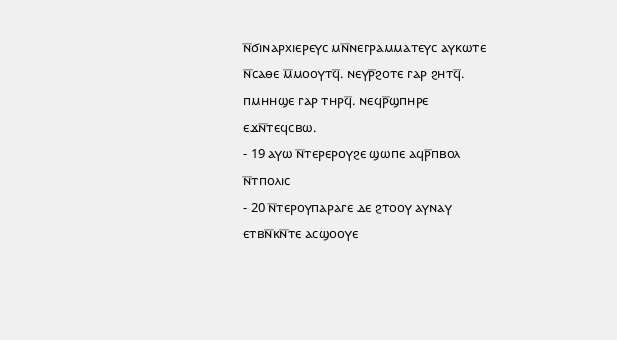ⲛ̅ϭⲓⲛⲁⲣⲭⲓⲉⲣⲉⲩⲥ ⲙⲛ̅ⲛⲉⲅⲣⲁⲙⲙⲁⲧⲉⲩⲥ ⲁⲩⲕⲱⲧⲉ ⲛ̅ⲥⲁⲑⲉ ⲙ̅ⲙⲟⲟⲩⲧϥ̅. ⲛⲉⲩⲣ̅ϩⲟⲧⲉ ⲅⲁⲣ ϩⲏⲧϥ̅. ⲡⲙⲏⲏϣⲉ ⲅⲁⲣ ⲧⲏⲣϥ̅. ⲛⲉϥⲣ̅ϣⲡⲏⲣⲉ ⲉϫⲛ̅ⲧⲉϥⲥⲃⲱ.
- 19 ⲁⲩⲱ ⲛ̅ⲧⲉⲣⲉⲣⲟⲩϩⲉ ϣⲱⲡⲉ ⲁϥⲣ̅ⲡⲃⲟⲗ ⲛ̅ⲧⲡⲟⲗⲓⲥ
- 20 ⲛ̅ⲧⲉⲣⲟⲩⲡⲁⲣⲁⲅⲉ ⲇⲉ ϩⲧⲟⲟⲩ ⲁⲩⲛⲁⲩ ⲉⲧⲃⲛ̅ⲕⲛ̅ⲧⲉ ⲁⲥϣⲟⲟⲩⲉ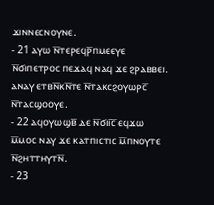ϫⲓⲛⲛⲉⲥⲛⲟⲩⲛⲉ.
- 21 ⲁⲩⲱ ⲛ̅ⲧⲉⲣⲉϥⲣ̅ⲡⲙⲉⲉⲩⲉ ⲛ̅ϭⲓⲡⲉⲧⲣⲟⲥ ⲡⲉϫⲁϥ ⲛⲁϥ ϫⲉ ϩⲣⲁⲃⲃⲉⲓ. ⲁⲛⲁⲩ ⲉⲧⲃⲛ̅ⲕⲛ̅ⲧⲉ ⲛ̅ⲧⲁⲕⲥϩⲟⲩⲱⲣⲥ̅ ⲛ̅ⲧⲁⲥϣⲟⲟⲩⲉ.
- 22 ⲁϥⲟⲩⲱϣⲃ̅ ⲇⲉ ⲛ̅ϭⲓⲓ̅ⲥ̅ ⲉϥϫⲱ ⲙ̅ⲙⲟⲥ ⲛⲁⲩ ϫⲉ ⲕⲁⲧⲡⲓⲥⲧⲓⲥ ⲙ̅ⲡⲛⲟⲩⲧⲉ ⲛ̅ϩⲏⲧⲧⲏⲩⲧⲛ̅.
- 23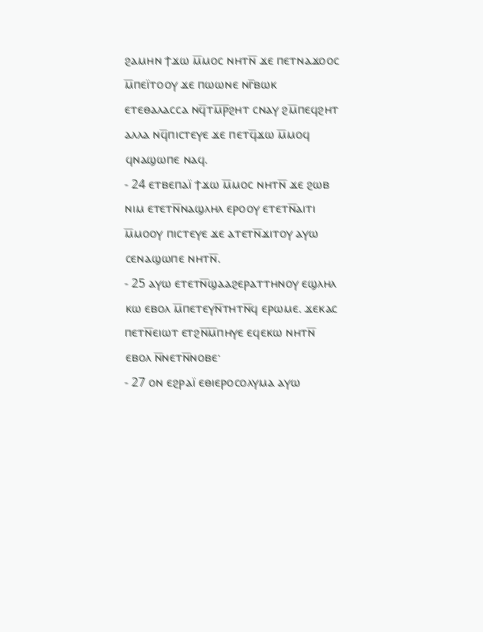ϩⲁⲙⲏⲛ ϯϫⲱ ⲙ̅ⲙⲟⲥ ⲛⲏⲧⲛ̅ ϫⲉ ⲡⲉⲧⲛⲁϫⲟⲟⲥ ⲙ̅ⲡⲉⲓ̈ⲧⲟⲟⲩ ϫⲉ ⲡⲱⲱⲛⲉ ⲛⲅ̅ⲃⲱⲕ ⲉⲧⲉⲑⲁⲗⲁⲥⲥⲁ ⲛϥ̅ⲧⲙ̅ⲣ̅ϩⲏⲧ ⲥⲛⲁⲩ ϩⲙ̅ⲡⲉϥϩⲏⲧ ⲁⲗⲗⲁ ⲛϥ̅ⲡⲓⲥⲧⲉⲩⲉ ϫⲉ ⲡⲉⲧϥ̅ϫⲱ ⲙ̅ⲙⲟϥ ϥⲛⲁϣⲱⲡⲉ ⲛⲁϥ.
- 24 ⲉⲧⲃⲉⲡⲁⲓ̈ ϯϫⲱ ⲙ̅ⲙⲟⲥ ⲛⲏⲧⲛ̅ ϫⲉ ϩⲱⲃ ⲛⲓⲙ ⲉⲧⲉⲧⲛ̅ⲛⲁϣⲗⲏⲗ ⲉⲣⲟⲟⲩ ⲉⲧⲉⲧⲛ̅ⲁⲓⲧⲓ ⲙ̅ⲙⲟⲟⲩ ⲡⲓⲥⲧⲉⲩⲉ ϫⲉ ⲁⲧⲉⲧⲛ̅ϫⲓⲧⲟⲩ ⲁⲩⲱ ⲥⲉⲛⲁϣⲱⲡⲉ ⲛⲏⲧⲛ̅.
- 25 ⲁⲩⲱ ⲉⲧⲉⲧⲛ̅ϣⲁⲁϩⲉⲣⲁⲧⲧⲏⲛⲟⲩ ⲉϣⲗⲏⲗ ⲕⲱ ⲉⲃⲟⲗ ⲙ̅ⲡⲉⲧⲉⲩⲛ̅ⲧⲏⲧⲛ̅ϥ ⲉⲣⲱⲙⲉ. ϫⲉⲕⲁⲥ ⲡⲉⲧⲛ̅ⲉⲓⲱⲧ ⲉⲧϩⲛ̅ⲙ̅ⲡⲏⲩⲉ ⲉϥⲉⲕⲱ ⲛⲏⲧⲛ̅ ⲉⲃⲟⲗ ⲛ̅ⲛⲉⲧⲛ̅ⲛⲟⲃⲉ·
- 27 ⲟⲛ ⲉϩⲣⲁⲓ̈ ⲉⲑⲓⲉⲣⲟⲥⲟⲗⲩⲙⲁ ⲁⲩⲱ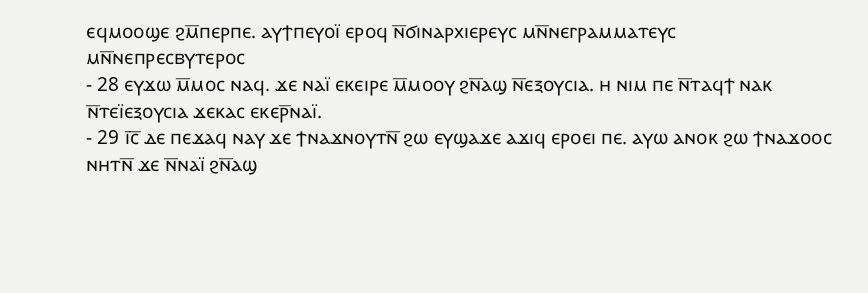ⲉϥⲙⲟⲟϣⲉ ϩⲙ̅ⲡⲉⲣⲡⲉ. ⲁⲩϯⲡⲉⲩⲟⲓ̈ ⲉⲣⲟϥ ⲛ̅ϭⲓⲛⲁⲣⲭⲓⲉⲣⲉⲩⲥ ⲙⲛ̅ⲛⲉⲅⲣⲁⲙⲙⲁⲧⲉⲩⲥ ⲙⲛ̅ⲛⲉⲡⲣⲉⲥⲃⲩⲧⲉⲣⲟⲥ
- 28 ⲉⲩϫⲱ ⲙ̅ⲙⲟⲥ ⲛⲁϥ. ϫⲉ ⲛⲁⲓ̈ ⲉⲕⲉⲓⲣⲉ ⲙ̅ⲙⲟⲟⲩ ϩⲛ̅ⲁϣ ⲛ̅ⲉⲝⲟⲩⲥⲓⲁ. ⲏ ⲛⲓⲙ ⲡⲉ ⲛ̅ⲧⲁϥϯ ⲛⲁⲕ ⲛ̅ⲧⲉⲓ̈ⲉⲝⲟⲩⲥⲓⲁ ϫⲉⲕⲁⲥ ⲉⲕⲉⲣ̅ⲛⲁⲓ̈.
- 29 ⲓ̅ⲥ̅ ⲇⲉ ⲡⲉϫⲁϥ ⲛⲁⲩ ϫⲉ ϯⲛⲁϫⲛⲟⲩⲧⲛ̅ ϩⲱ ⲉⲩϣⲁϫⲉ ⲁϫⲓϥ ⲉⲣⲟⲉⲓ ⲡⲉ. ⲁⲩⲱ ⲁⲛⲟⲕ ϩⲱ ϯⲛⲁϫⲟⲟⲥ ⲛⲏⲧⲛ̅ ϫⲉ ⲛ̅ⲛⲁⲓ̈ ϩⲛ̅ⲁϣ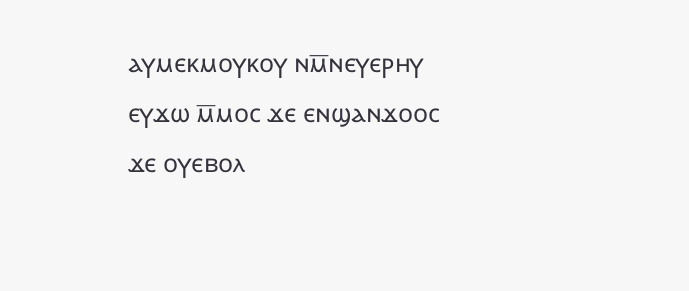ⲁⲩⲙⲉⲕⲙⲟⲩⲕⲟⲩ ⲛⲙ̅ⲛⲉⲩⲉⲣⲏⲩ ⲉⲩϫⲱ ⲙ̅ⲙⲟⲥ ϫⲉ ⲉⲛϣⲁⲛϫⲟⲟⲥ ϫⲉ ⲟⲩⲉⲃⲟⲗ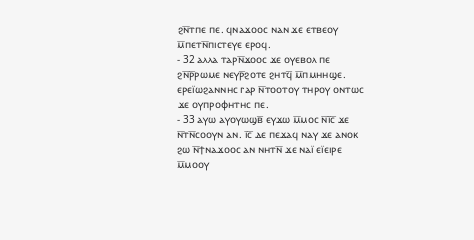ϩⲛ̅ⲧⲡⲉ ⲡⲉ. ϥⲛⲁϫⲟⲟⲥ ⲛⲁⲛ ϫⲉ ⲉⲧⲃⲉⲟⲩ ⲙ̅ⲡⲉⲧⲛ̅ⲡⲓⲥⲧⲉⲩⲉ ⲉⲣⲟϥ.
- 32 ⲁⲗⲗⲁ ⲧⲁⲣⲛ̅ϫⲟⲟⲥ ϫⲉ ⲟⲩⲉⲃⲟⲗ ⲡⲉ ϩⲛ̅ⲣ̅ⲣⲱⲙⲉ ⲛⲉⲩⲣ̅ϩⲟⲧⲉ ϩⲏⲧϥ̅ ⲙ̅ⲡⲙⲏⲏϣⲉ. ⲉⲣⲉⲓ̈ⲱϩⲁⲛⲛⲏⲥ ⲅⲁⲣ ⲛ̅ⲧⲟⲟⲧⲟⲩ ⲧⲏⲣⲟⲩ ⲟⲛⲧⲱⲥ ϫⲉ ⲟⲩⲡⲣⲟⲫⲏⲧⲏⲥ ⲡⲉ.
- 33 ⲁⲩⲱ ⲁⲩⲟⲩⲱϣⲃ̅ ⲉⲩϫⲱ ⲙ̅ⲙⲟⲥ ⲛ̅ⲓ̅ⲥ̅ ϫⲉ ⲛ̅ⲧⲛ̅ⲥⲟⲟⲩⲛ ⲁⲛ. ⲓ̅ⲥ̅ ⲇⲉ ⲡⲉϫⲁϥ ⲛⲁⲩ ϫⲉ ⲁⲛⲟⲕ ϩⲱ ⲛ̅ϯⲛⲁϫⲟⲟⲥ ⲁⲛ ⲛⲏⲧⲛ̅ ϫⲉ ⲛⲁⲓ̈ ⲉⲓ̈ⲉⲓⲣⲉ ⲙ̅ⲙⲟⲟⲩ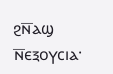ϩⲛ̅ⲁϣ ⲛ̅ⲉⲝⲟⲩⲥⲓⲁ·